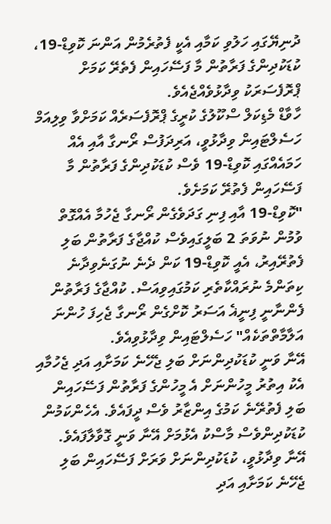ދުނިޔޭގައި ހަލުވި ކަމާއި އެކީ ފެތުރެމުން އަންނަ ކޮވިޑް-19، ކުޑަކުދިންގެ ފަރާތުން މާ ފަސޭހައިން ފެތެރޭ ކަމަށް ޕްރޮފެސަރަކު ވިދާޅުވެއްޖެއެވެ.
ހާވާޑް މެޑިކަލް ސްކޫލުގެ ކުރީގެ ޕްރޮފެސަރެއް ކަމަށްވާ ވިލިއަމް ހަސެލްޓައިން ވިދާޅުވީ، އަރިދަފުސް ރޯނގާ އާއި އެއް ހަމައެއްގައި ކޮވިޑް-19 ވެސް ކުޑަކުދިންގެ ފަރާތުން މާ ފަސޭހައިން ފެތުރޭ ކަމަށެވެ.
"ކޮވިޑް-19 އާއި ފިނި ގަދަވެގެން ރޯނގާ ޖެހުމާ އެއްގޮތް ވުމުން ނުވަތަ 2 ބަލީގައިވެސް ކުއްޖާގެ ފަރާތުން ބަލި ފެތުރޭއިރު، އެއީ ކޮވިޑް-19 ކަން ދެނެ ނުގަނެވިދާނެ ކިތަންމެ ނުރައްކާތެރި ކަމުގައިވިއަސް. ކުއްޖާގެ ފަރާތުން ފެންނާނީ ފިނީޣެ އަސަރު ކޮށްގެން ރޯނގާ ޖެހިފަ ހުންނަ އަލާމާތްތަކެއް" ހަސެލްޓައިން ވިދާޅުވިއެވެ.
އޭނާ ވަނީ ކުޑަކުދިންނަށް ބަލި ޖެހޭނެ ކަމަށާއި އަދި ޖެހުމާއި އެކު އިތުރު މީހުންނަށް އެ މީހުންގެ ފަރާތުން ފަސޭހައިން ބަލި ފެތުރޭނެ ކަމުގެ އިންޒާރު ވެސް ދީފައެވެ. އެހެންކަމުން ކުޑަކުދިންވެސް މާސްކު އެޅުމަށް އޭނާ ވަނީ ގޮވާލާފައެވެ.
އޭނާ ވިދާޅުވީ، ކުޑަކުދިންނަށް ވަރަށް ފަސޭހައިން ބަލި ޖެހޭނެ ކަމަށާއި އަދި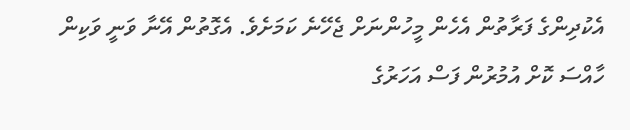އެކުދިންގެ ފަރާތުން އެހެން މީހުންނަށް ޖެހޭނެ ކަމަށެވެ. އެގޮތުން އޭނާ ވަނީ ވަކިން ހާއްސަ ކޮށް އުމުރުން ފަސް އަހަރުގެ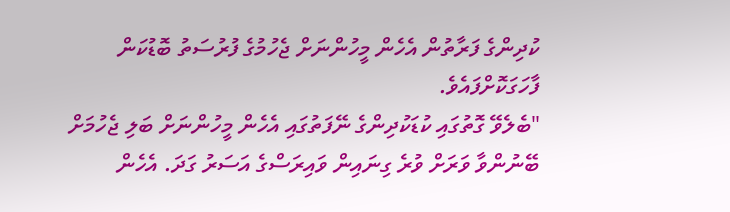ކުދިންގެ ފަރާތުން އެހެން މީހުންނަށް ޖެހުމުގެ ފުރުސަތު ބޮޑުކަން ފާހަގަކޮށްފައެވެ.
"ބެލެވޭ ގޮތުގައި ކުޑަކުދިންގެ ނޭފަތުގައި އެހެން މީހުންނަށް ބަލި ޖެހުމަށް ބޭނުންވާ ވަރަށް ވުރެ ގިނައިން ވައިރަސްގެ އަސަރު ގަދަ. އެހެން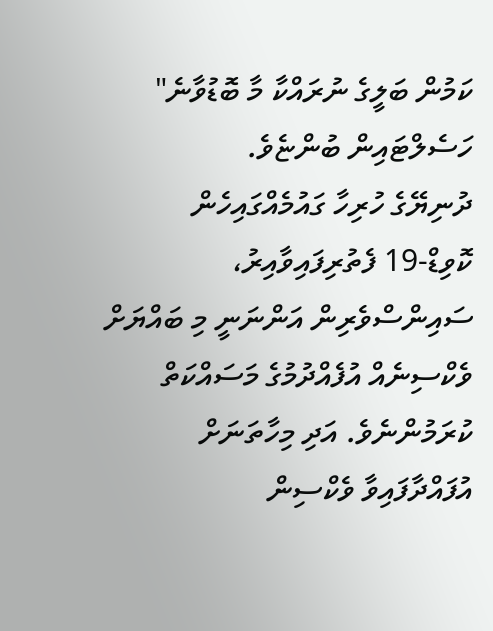ކަމުން ބަލީގެ ނުރައްކާ މާ ބޮޑުވާނެ" ހަސެލްޓައިން ބުންޏެވެ.
ދުނިޔޭގެ ހުރިހާ ގައުމެއްގައިހެން ކޮވިޑް-19 ފެތުރިފައިވާއިރު، ސައިންސްވެރިން އަންނަނީ މި ބައްޔަށް ވެކްސިނެއް އުފެއްދުމުގެ މަސައްކަތް ކުރަމުންނެވެ. އަދި މިހާތަނަށް އުފައްދާފައިވާ ވެކްސިން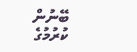ބޭނުން ކުރުމުގެ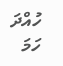ހުއްދަ ހަމަ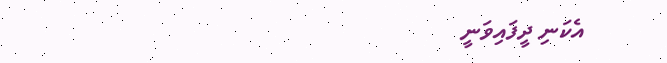އެކަނި ދީފައިވަނީ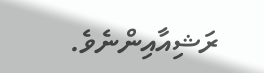ރަޝިއާއިންނެވެ.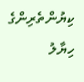ކިޔުންތެރިންގެ ހިޔާލު